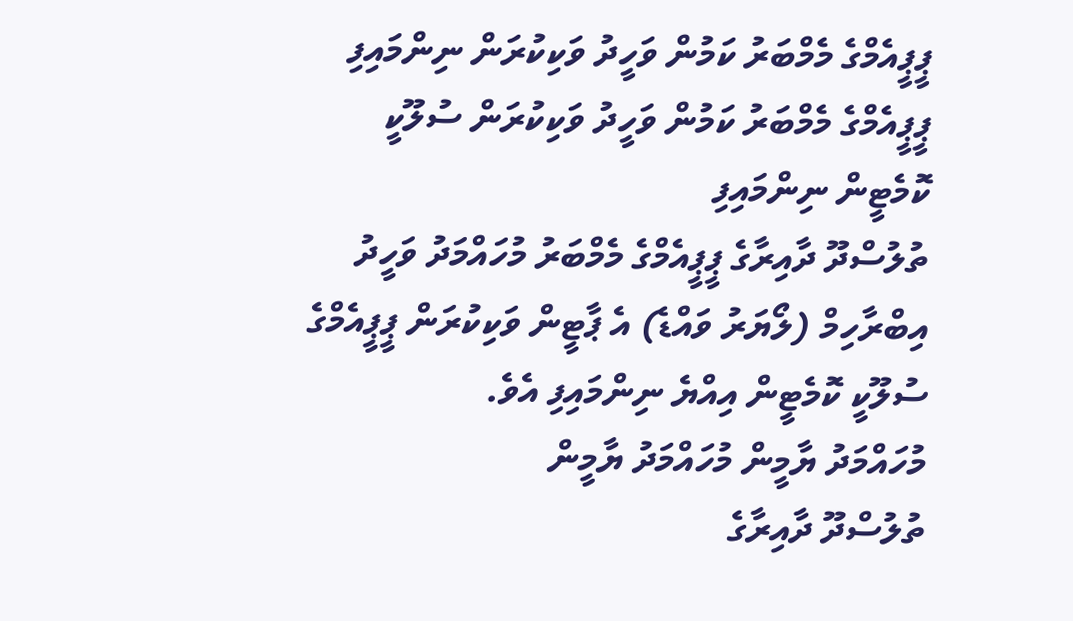ޕީޕީއެމްގެ މެމްބަރު ކަމުން ވަހީދު ވަކިކުރަން ނިންމައިފި
ޕީޕީއެމްގެ މެމްބަރު ކަމުން ވަހީދު ވަކިކުރަން ސުލޫކީ ކޮމެޓީން ނިންމައިފި
ތުލުސްދޫ ދާއިރާގެ ޕީޕީއެމްގެ މެމްބަރު މުހައްމަދު ވަހީދު އިބްރާހިމް (ލޯޔަރު ވައްޑެ) އެ ޕާޓީން ވަކިކުރަން ޕީޕީއެމްގެ ސުލޫކީ ކޮމެޓީން އިއްޔެ ނިންމައިފި އެވެ.
މުހައްމަދު ޔާމީން މުހައްމަދު ޔާމީން
ތުލުސްދޫ ދާއިރާގެ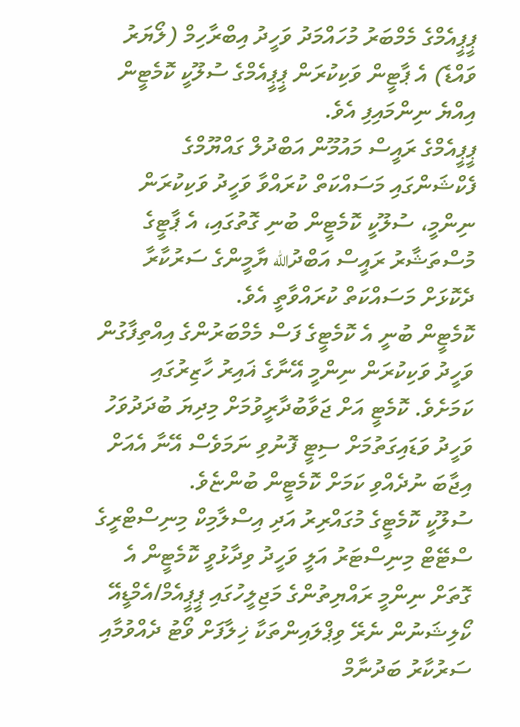ޕީޕީއެމްގެ މެމްބަރު މުހައްމަދު ވަހީދު އިބްރާހިމް (ލޯޔަރު ވައްޑެ) އެ ޕާޓީން ވަކިކުރަން ޕީޕީއެމްގެ ސުލޫކީ ކޮމެޓީން އިއްޔެ ނިންމައިފި އެވެ.
ޕީޕީއެމްގެ ރައީސް މައުމޫން އަބްދުލް ގައްޔޫމްގެ ފެކްޝަންގައި މަސައްކަތް ކުރައްވާ ވަހީދު ވަކިކުރަން ނިންމީ، ސުލޫކީ ކޮމެޓީން ބުނި ގޮތުގައި، އެ ޕާޓީގެ މުސްތަޝާރު ރައީސް އަބްދުالله ޔާމީންގެ ސަރުކާރާ ދެކޮޅަށް މަސައްކަތް ކުރައްވާތީ އެވެ.
ކޮމެޓީން ބުނީ އެ ކޮމެޓީގެ ފަސް މެމްބަރުންގެ އިއްތިފާގުން ވަހީދު ވަކިކުރަން ނިންމީ އޭނާގެ ޣައިރު ހާޒިރުގައި ކަމަށެވެ. ކޮމެޓީ އަށް ޖަވާބުދާރީވުމަށް މިދިޔަ ބުދަދުވަހު ވަހީދު ވަޑައިގަތުމަށް ސިޓީ ފޮނުވި ނަމަވެސް އޭނާ އެއަށް އިޖާބަ ނުދެއްވި ކަމަށް ކޮމެޓީން ބުންޏެވެ.
ސުލޫކީ ކޮމެޓީގެ މުގައްރިރު އަދި އިސްލާމިކް މިނިސްޓްރީގެ ސްޓޭޓް މިނިސްޓަރު އަލީ ވަހީދު ވިދާޅުވީ ކޮމެޓީން އެ ގޮތަށް ނިންމީ ރައްޔިތުންގެ މަޖިލީހުގައި ޕީޕީއެމް/އެމްޑީއޭ ކޯލިޝަނުން ނެރޭ ވިޕްލައިންތަކާ ޚިލާފަށް ވޯޓު ދެއްވުމާއި ސަރުކާރު ބަދުނާމް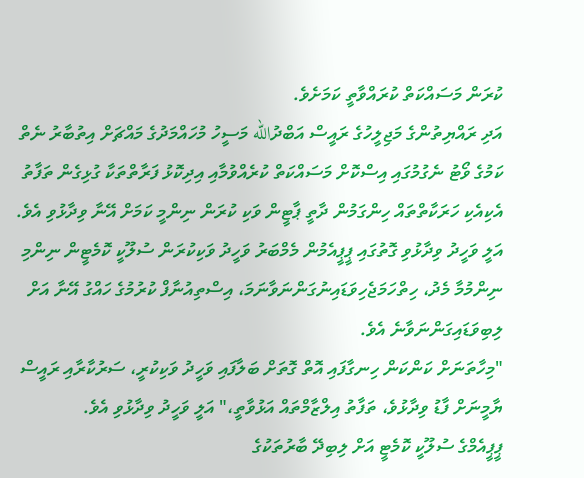ކުރަން މަސައްކަތް ކުރައްވާތީ ކަމަށެވެ.
އަދި ރައްޔިތުންގެ މަޖިލީހުގެ ރައީސް އަބްދުالله މަސީހު މުހައްމަދުގެ މައްޗަށް އިތުބާރު ނެތް ކަމުގެ ވޯޓު ނެގުމުގައި އިސްކޮށް މަސައްކަތް ކުރެއްވުމާއި އިދިކޮޅު ފަރާތްތަކާ ގުޅިގެން ތަފާތު އެކިއެކި ހަރަކާތްތައް ހިންގަމުން ދާތީ ޕާޓީން ވަކި ކުރަން ނިންމީ ކަމަށް އޭނާ ވިދާޅުވި އެވެ.
އަލީ ވަހީދު ވިދާޅުވި ގޮތުގައި ޕީޕީއެމުން މެމްބަރު ވަހީދު ވަކިކުރަން ސުލޫކީ ކޮމެޓީން ނިންމި ނިންމުމާ މެދު، ހިތްހަމަޖެހިވަޑައިނުގަންނަވާނަމަ، އިސްތިއުނާފް ކުރުމުގެ ހައްގު އޭނާ އަށް ލިބިވަޑައިގަންނަވާނެ އެވެ.
"މިހާތަނަށް ކަންކަން ހިނގާފައި އޮތް ގޮތަށް ބަލާފައި ވަހީދު ވަކިކުރީ، ސަރުކާރާއި ރައީސް ޔާމީނަށް ފާޑު ވިދާޅުވެ، ތަފާތު އިލްޒާމްތައް އަޅުވާތީ،" އަލީ ވަހީދު ވިދާޅުވި އެވެ.
ޕީޕީއެމްގެ ސުލޫކީ ކޮމެޓީ އަށް ލިބިދޭ ބާރުތަކުގެ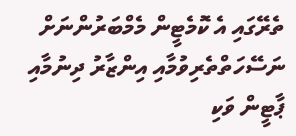ތެރޭގައި އެ ކޮމެޓީން މެމްބަރުންނަށް ނަސޭހަތްތެރިވުމާއި އިންޒާރު ދިނުމާއި ޕާޓީން ވަކި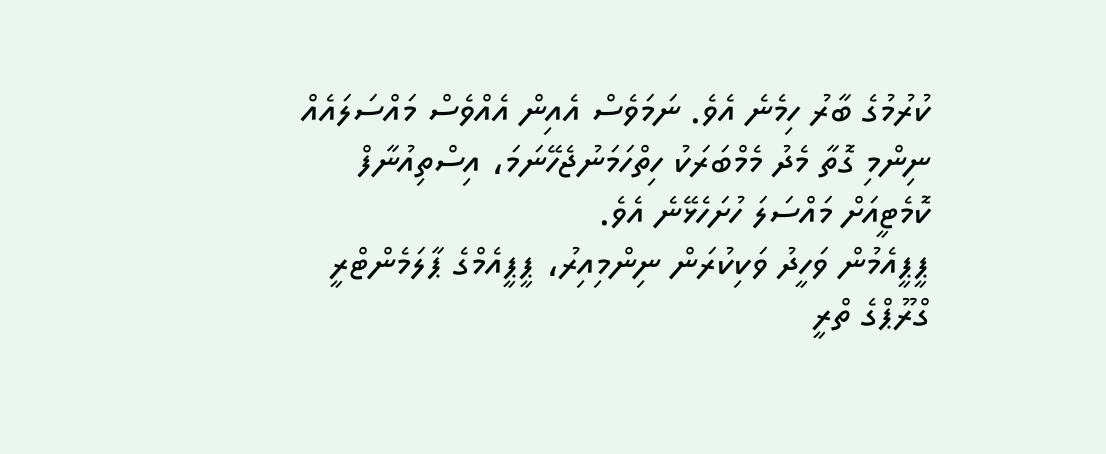ކުރުމުގެ ބާރު ހިމެނެ އެވެ. ނަމަވެސް އެއިން އެއްވެސް މައްސަލައެއް ނިންމި ގޮތާ މެދު މެމްބަރަކު ހިތްހަމަނުޖެހޭނަމަ، އިސްތިއުނާފް ކޮމެޓީއަށް މައްސަލަ ހުށަހެޅޭނެ އެވެ.
ޕީޕީއެމުން ވަހީދު ވަކިކުރަން ނިންމިއިރު، ޕީޕީއެމްގެ ޕާލަމެންޓްރީ ގްރޫޕްގެ ތްރީ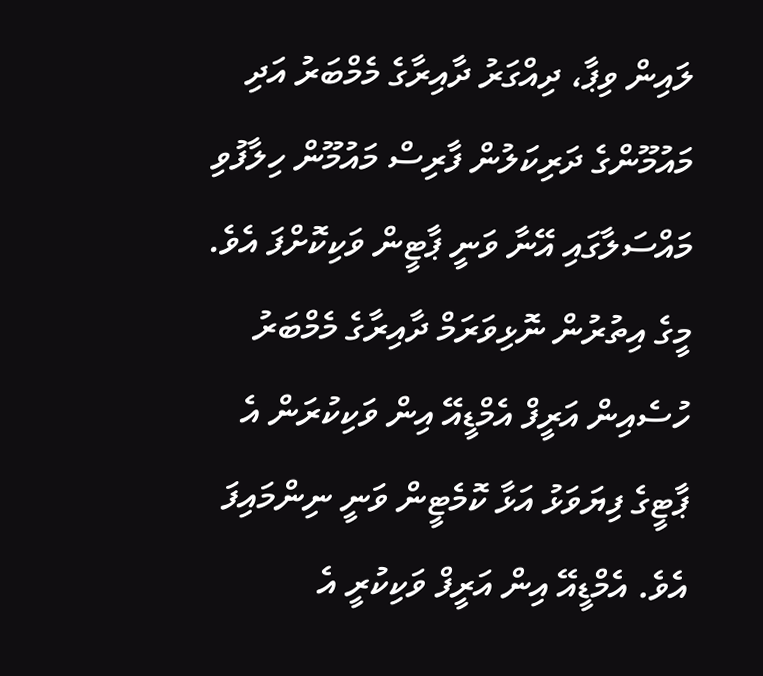ލައިން ވިޕާ، ދިއްގަރު ދާއިރާގެ މެމްބަރު އަދި މައުމޫންގެ ދަރިކަލުން ފާރިސް މައުމޫން ހިލާފުވި މައްސަލާގައި އޭނާ ވަނީ ޕާޓީން ވަކިކޮށްފަ އެވެ.
މީގެ އިތުރުން ނޮޅިވަރަމް ދާއިރާގެ މެމްބަރު ހުސެއިން އަރީފް އެމްޑީއޭ އިން ވަކިކުރަން އެ ޕާޓީގެ ފިޔަވަޅު އަޅާ ކޮމެޓީން ވަނީ ނިންމައިފަ އެވެ. އެމްޑީއޭ އިން އަރީފް ވަކިކުރީ އެ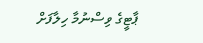ޕާޓީގެ ވިސްނުމާ ހިލާފަށް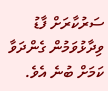ސަރުކާރަށް ފާޑު ވިދާޅުވަމުން ގެންދަވާ ކަމަށް ބުނެ އެވެ.